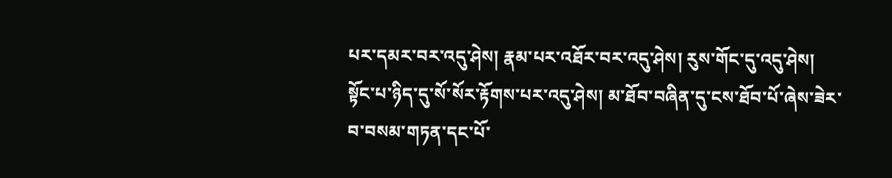པར་དམར་བར་འདུ་ཤེས། རྣམ་པར་འཐོར་བར་འདུ་ཤེས། རུས་གོང་དུ་འདུ་ཤེས། སྟོང་པ་ཉིད་དུ་སོ་སོར་རྟོགས་པར་འདུ་ཤེས། མ་ཐོབ་བཞིན་དུ་ངས་ཐོབ་པོ་ཞེས་ཟེར་བ་བསམ་གཏན་དང་པོ་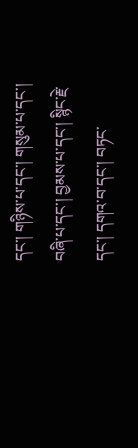དང་། གཉིས་པ་དང་། གསུམ་པ་དང་། བཞི་པ་དང་། བྱམས་པ་དང་། སྙིང་རྗེ་དང་། དགའ་བ་དང་། བཏང་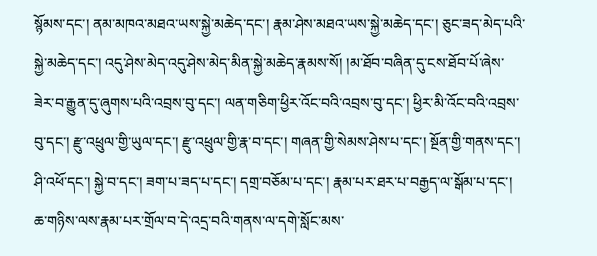སྙོམས་དང་། ནམ་མཁའ་མཐའ་ཡས་སྐྱེ་མཆེད་དང་། རྣམ་ཤེས་མཐའ་ཡས་སྐྱེ་མཆེད་དང་། ཅུང་ཟད་མེད་པའི་སྐྱེ་མཆེད་དང་། འདུ་ཤེས་མེད་འདུ་ཤེས་མེད་མིན་སྐྱེ་མཆེད་རྣམས་སོ། །མ་ཐོབ་བཞིན་དུ་ངས་ཐོབ་པོ་ཞེས་ཟེར་བ་རྒྱུན་དུ་ཞུགས་པའི་འབྲས་བུ་དང་། ལན་གཅིག་ཕྱིར་འོང་བའི་འབྲས་བུ་དང་། ཕྱིར་མི་འོང་བའི་འབྲས་བུ་དང་། རྫུ་འཕྲུལ་གྱི་ཡུལ་དང་། རྫུ་འཕྲུལ་གྱི་རྣ་བ་དང་། གཞན་གྱི་སེམས་ཤེས་པ་དང་། སྔོན་གྱི་གནས་དང་། ཤི་འཕོ་དང་། སྐྱེ་བ་དང་། ཟག་པ་ཟད་པ་དང་། དགྲ་བཅོམ་པ་དང་། རྣམ་པར་ཐར་པ་བརྒྱད་ལ་སྒོམ་པ་དང་། ཆ་གཉིས་ལས་རྣམ་པར་གྲོལ་བ་དེ་འདྲ་བའི་གནས་ལ་དགེ་སློང་མས་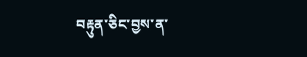བརྟུན་ཅིང་བྱས་ན་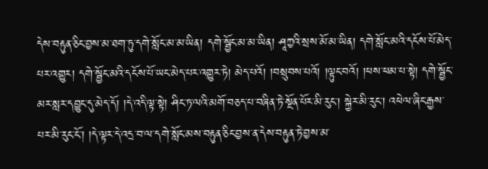དེས་བརྟུན་ཅིང་བྱས་མ་ཐག་ཏུ་དགེ་སློང་མ་མ་ཡིན། དགེ་སྦྱོང་མ་མ་ཡིན། ཤཱཀྱའི་སྲས་མོ་མ་ཡིན། དགེ་སློང་མའི་དངོས་པོ་མེད་པར་འགྱུར། དགེ་སྦྱོང་མའི་དངོས་པོ་ཡང་མེད་པར་འགྱུར་ཏེ། མེད་པའོ། །བསྲུབས་པའོ། །ལྟུང་བའོ། །ཕས་ཕམ་པ་སྟེ། དགེ་སྦྱོང་མར་སླར་དབྱུང་དུ་མེད་དོ། །དེ་འདི་ལྟ་སྟེ། ཤིང་ཏ་ལའི་མགོ་བཅད་པ་བཞིན་ཏེ་སྔོན་པོར་མི་རུང་། སྐྱེར་མི་རུང་། འཕེལ་ཞིང་རྒྱས་པར་མི་རུང་ངོ་། །དེ་ལྟར་དེ་འདྲ་བ་ལ་དགེ་སློང་མས་བརྟུན་ཅིང་བྱས་ན་དེས་བརྟུན་ཏེ་བྱས་མ་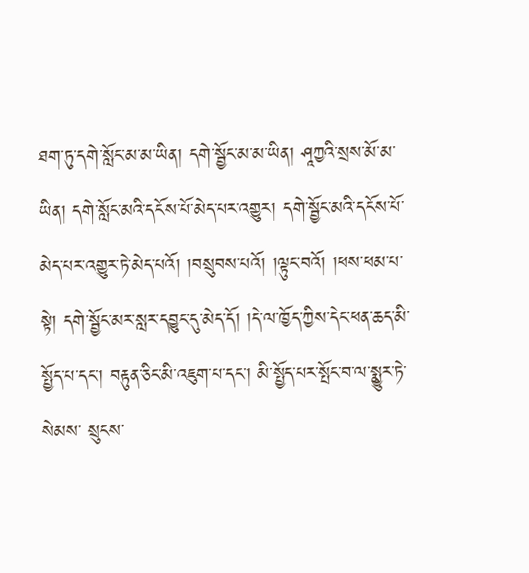ཐག་ཏུ་དགེ་སློང་མ་མ་ཡིན། དགེ་སྦྱོང་མ་མ་ཡིན། ཤཱཀྱའི་སྲས་མོ་མ་ཡིན། དགེ་སློང་མའི་དངོས་པོ་མེད་པར་འགྱུར། དགེ་སྦྱོང་མའི་དངོས་པོ་མེད་པར་འགྱུར་ཏེ་མེད་པའོ། །བསྲུབས་པའོ། །ལྟུང་བའོ། །ཕས་ཕམ་པ་སྟེ། དགེ་སྦྱོང་མར་སླར་དབྱུང་དུ་མེད་དོ། །དེ་ལ་ཁྱོད་ཀྱིས་དེང་ཕན་ཆད་མི་སྤྱོད་པ་དང་། བརྟུན་ཅིང་མི་འཇུག་པ་དང་། མི་སྤྱོད་པར་སྤོང་བ་ལ་སྨྱུར་ཏེ་སེམས་ སྲུངས་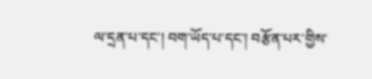ལ་དྲན་པ་དང་། བག་ཡོད་པ་དང་། བརྩོན་པར་གྱིས་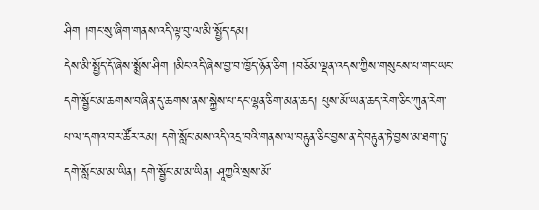ཤིག །གང་སུ་ཞིག་གནས་འདི་ལྟ་བུ་ལ་མི་སྤྱོད་དམ།
དེས་མི་སྤྱོད་དོ་ཞེས་སྨྲོས་ཤིག །མིང་འདི་ཞེས་བྱ་བ་ཁྱོད་ཉོན་ཅིག །བཅོམ་ལྡན་འདས་ཀྱིས་གསུངས་པ་གང་ཡང་དགེ་སྦྱོང་མ་ཆགས་བཞིན་དུ་ཆགས་ནས་སྐྱེས་པ་དང་ལྷན་ཅིག་མན་ཆད། པུས་མོ་ཡན་ཆད་རེག་ཅིང་ཀུན་རེག་པ་ལ་དགའ་བར་ཚོར་རམ། དགེ་སློང་མས་འདི་འདྲ་བའི་གནས་ལ་བརྟུན་ཅིང་བྱས་ན་དེ་བརྟུན་ཏེ་བྱས་མ་ཐག་ཏུ་དགེ་སློང་མ་མ་ཡིན། དགེ་སྦྱོང་མ་མ་ཡིན། ཤཱཀྱའི་སྲས་མོ་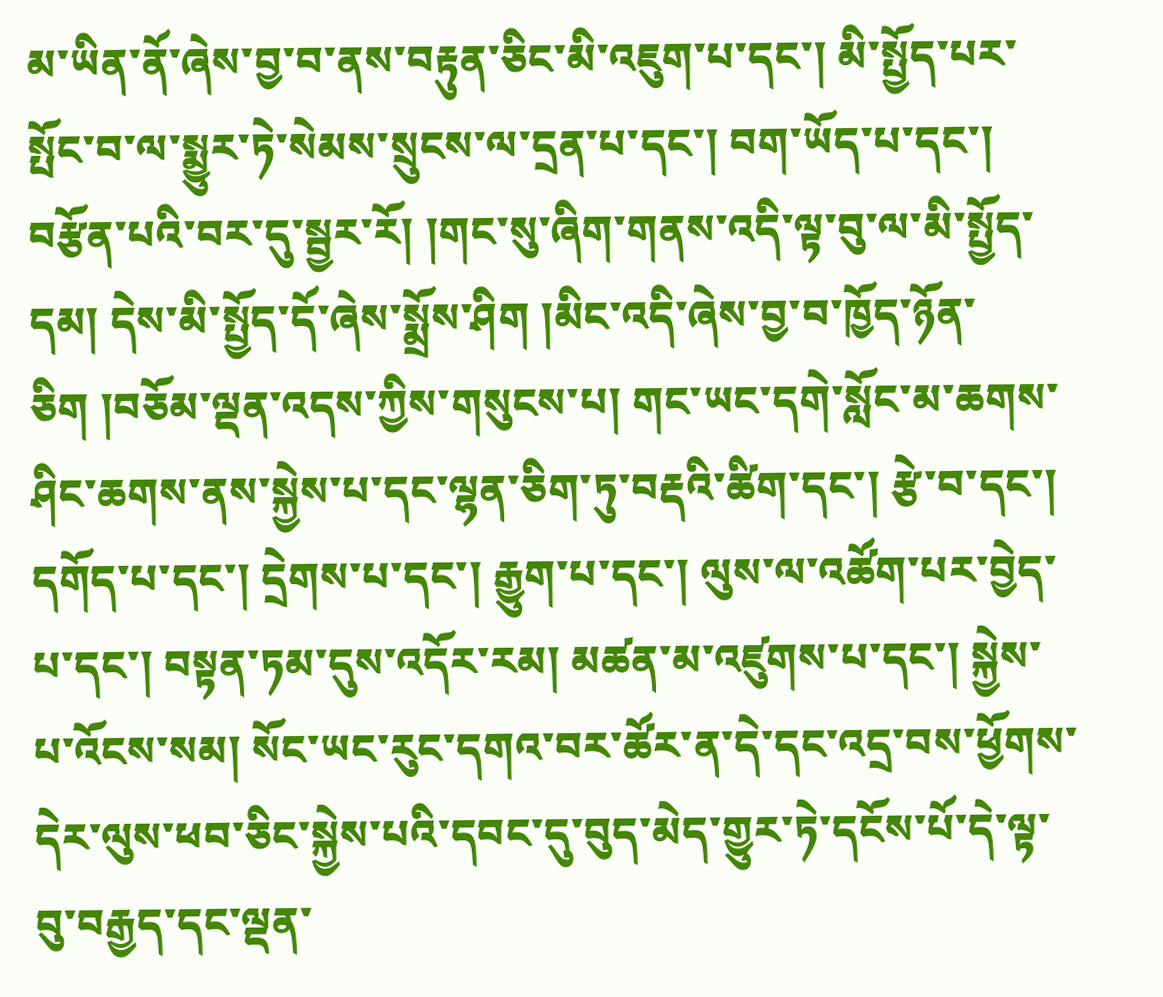མ་ཡིན་ནོ་ཞེས་བྱ་བ་ནས་བརྟུན་ཅིང་མི་འཇུག་པ་དང་། མི་སྤྱོད་པར་སྤོང་བ་ལ་སྨྱུར་ཏེ་སེམས་སྲུངས་ལ་དྲན་པ་དང་། བག་ཡོད་པ་དང་། བརྩོན་པའི་བར་དུ་སྦྱར་རོ། །གང་སུ་ཞིག་གནས་འདི་ལྟ་བུ་ལ་མི་སྤྱོད་དམ། དེས་མི་སྤྱོད་དོ་ཞེས་སྨྲོས་ཤིག །མིང་འདི་ཞེས་བྱ་བ་ཁྱོད་ཉོན་ཅིག །བཅོམ་ལྡན་འདས་ཀྱིས་གསུངས་པ། གང་ཡང་དགེ་སློང་མ་ཆགས་ཤིང་ཆགས་ནས་སྐྱེས་པ་དང་ལྷན་ཅིག་ཏུ་བརྡའི་ཚིག་དང་། རྩེ་བ་དང་། དགོད་པ་དང་། དྲེགས་པ་དང་། རྒྱུག་པ་དང་། ལུས་ལ་འཚོག་པར་བྱེད་པ་དང་། བསྟན་ཏམ་དུས་འདོར་རམ། མཚན་མ་འཛུགས་པ་དང་། སྐྱེས་པ་འོངས་སམ། སོང་ཡང་རུང་དགའ་བར་ཚོར་ན་དེ་དང་འདྲ་བས་ཕྱོགས་དེར་ལུས་ཕབ་ཅིང་སྐྱེས་པའི་དབང་དུ་བུད་མེད་གྱུར་ཏེ་དངོས་པོ་དེ་ལྟ་བུ་བརྒྱད་དང་ལྡན་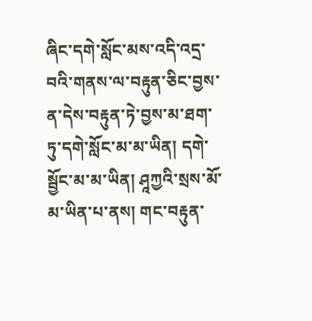ཞིང་དགེ་སློང་མས་འདི་འདྲ་བའི་གནས་ལ་བརྟུན་ཅིང་བྱས་ན་དེས་བརྟུན་ཏེ་བྱས་མ་ཐག་ཏུ་དགེ་སློང་མ་མ་ཡིན། དགེ་སྦྱོང་མ་མ་ཡིན། ཤཱཀྱའི་སྲས་མོ་མ་ཡིན་པ་ནས། གང་བརྟུན་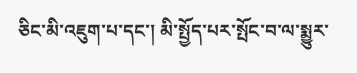ཅིང་མི་འཇུག་པ་དང་། མི་སྤྱོད་པར་སྤོང་བ་ལ་སྨྱུར་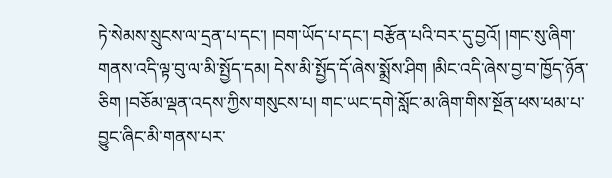ཏེ་སེམས་སྲུངས་ལ་དྲན་པ་དང་། །བག་ཡོད་པ་དང་། བརྩོན་པའི་བར་དུ་བྱའོ། །གང་སུ་ཞིག་གནས་འདི་ལྟ་བུ་ལ་མི་སྤྱོད་དམ། དེས་མི་སྤྱོད་དོ་ཞེས་སྨྲོས་ཤིག །མིང་འདི་ཞེས་བྱ་བ་ཁྱོད་ཉོན་ཅིག །བཅོམ་ལྡན་འདས་ཀྱིས་གསུངས་པ། གང་ཡང་དགེ་སློང་མ་ཞིག་གིས་སྔོན་ཕས་ཕམ་པ་བྱུང་ཞིང་མི་གནས་པར་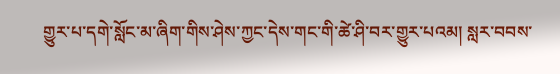གྱུར་པ་དགེ་སློང་མ་ཞིག་གིས་ཤེས་ཀྱང་དེས་གང་གི་ཚེ་ཤི་བར་གྱུར་པའམ། སླར་བབས་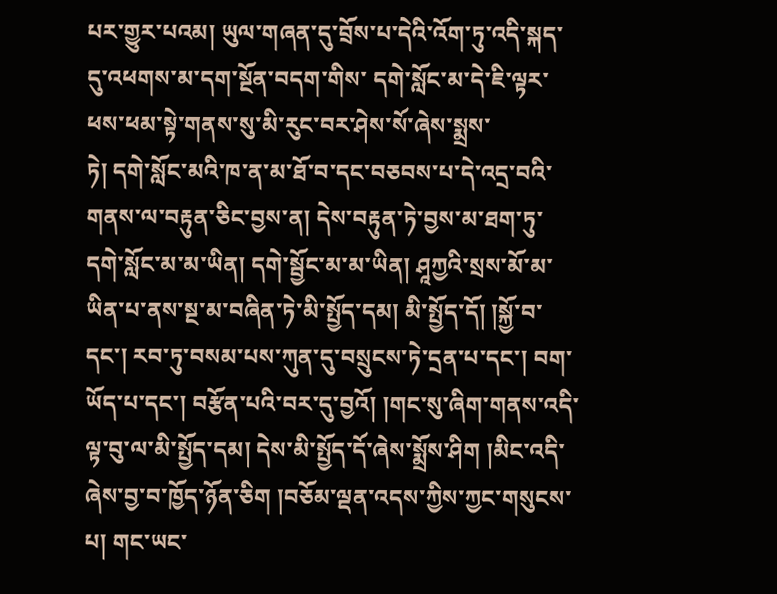པར་གྱུར་པའམ། ཡུལ་གཞན་དུ་བྲོས་པ་དེའི་འོག་ཏུ་འདི་སྐད་དུ་འཕགས་མ་དག་སྔོན་བདག་གིས་ དགེ་སློང་མ་དེ་ཇི་ལྟར་ཕས་ཕམ་སྟེ་གནས་སུ་མི་རུང་བར་ཤེས་སོ་ཞེས་སྨྲས་
ཏེ། དགེ་སློང་མའི་ཁ་ན་མ་ཐོ་བ་དང་བཅབས་པ་དེ་འདྲ་བའི་གནས་ལ་བརྟུན་ཅིང་བྱས་ན། དེས་བརྟུན་ཏེ་བྱས་མ་ཐག་ཏུ་དགེ་སློང་མ་མ་ཡིན། དགེ་སྦྱོང་མ་མ་ཡིན། ཤཱཀྱའི་སྲས་མོ་མ་ཡིན་པ་ནས་སྔ་མ་བཞིན་ཏེ་མི་སྤྱོད་དམ། མི་སྤྱོད་དོ། །སྐྱོ་བ་དང་། རབ་ཏུ་བསམ་པས་ཀུན་དུ་བསྲུངས་ཏེ་དྲན་པ་དང་། བག་ཡོད་པ་དང་། བརྩོན་པའི་བར་དུ་བྱའོ། །གང་སུ་ཞིག་གནས་འདི་ལྟ་བུ་ལ་མི་སྤྱོད་དམ། དེས་མི་སྤྱོད་དོ་ཞེས་སྨྲོས་ཤིག །མིང་འདི་ཞེས་བྱ་བ་ཁྱོད་ཉོན་ཅིག །བཅོམ་ལྡན་འདས་ཀྱིས་ཀྱང་གསུངས་པ། གང་ཡང་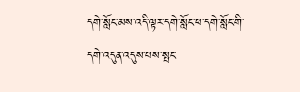དགེ་སློང་མས་འདི་ལྟར་དགེ་སློང་ཕ་དགེ་སློང་གི་དགེ་འདུན་འདུས་པས་སྤང་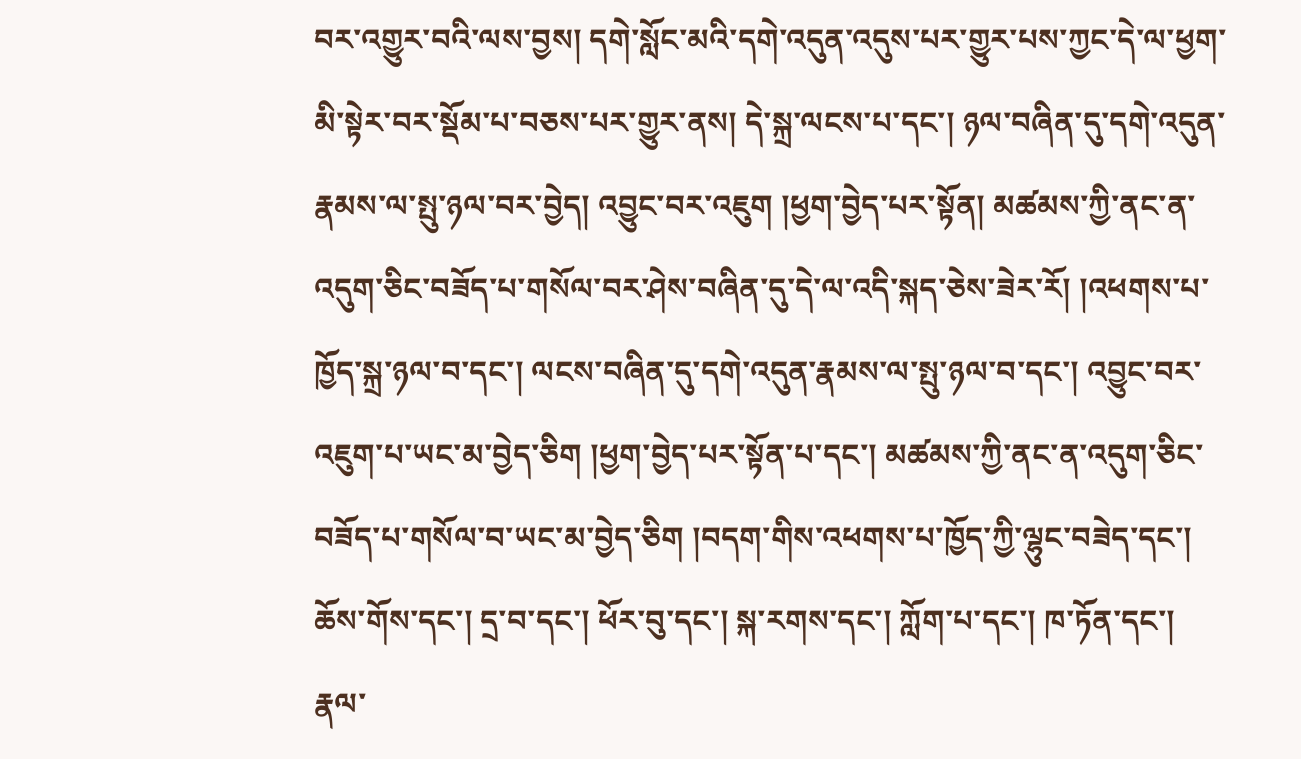བར་འགྱུར་བའི་ལས་བྱས། དགེ་སློང་མའི་དགེ་འདུན་འདུས་པར་གྱུར་པས་ཀྱང་དེ་ལ་ཕྱག་མི་སྟེར་བར་སྡོམ་པ་བཅས་པར་གྱུར་ནས། དེ་སྐྲ་ལངས་པ་དང་། ཉལ་བཞིན་དུ་དགེ་འདུན་རྣམས་ལ་སྤུ་ཉལ་བར་བྱེད། འབྱུང་བར་འཇུག །ཕྱག་བྱེད་པར་སྟོན། མཚམས་ཀྱི་ནང་ན་འདུག་ཅིང་བཟོད་པ་གསོལ་བར་ཤེས་བཞིན་དུ་དེ་ལ་འདི་སྐད་ཅེས་ཟེར་རོ། །འཕགས་པ་ཁྱོད་སྐྲ་ཉལ་བ་དང་། ལངས་བཞིན་དུ་དགེ་འདུན་རྣམས་ལ་སྤུ་ཉལ་བ་དང་། འབྱུང་བར་འཇུག་པ་ཡང་མ་བྱེད་ཅིག །ཕྱག་བྱེད་པར་སྟོན་པ་དང་། མཚམས་ཀྱི་ནང་ན་འདུག་ཅིང་བཟོད་པ་གསོལ་བ་ཡང་མ་བྱེད་ཅིག །བདག་གིས་འཕགས་པ་ཁྱོད་ཀྱི་ལྷུང་བཟེད་དང་། ཆོས་གོས་དང་། དྲ་བ་དང་། ཕོར་བུ་དང་། སྐ་རགས་དང་། ཀློག་པ་དང་། ཁ་ཏོན་དང་། རྣལ་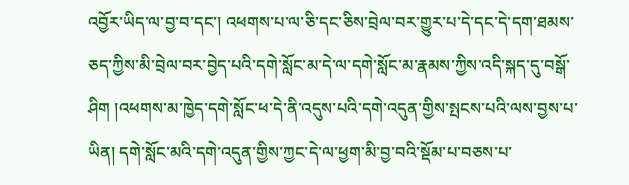འབྱོར་ཡིད་ལ་བྱ་བ་དང་། འཕགས་པ་ལ་ཅི་དང་ཅིས་བྲེལ་བར་གྱུར་པ་དེ་དང་དེ་དག་ཐམས་ཅད་ཀྱིས་མི་བྲེལ་བར་བྱེད་པའི་དགེ་སློང་མ་དེ་ལ་དགེ་སློང་མ་རྣམས་ཀྱིས་འདི་སྐད་དུ་བསྒོ་ཤིག །འཕགས་མ་ཁྱེད་དགེ་སློང་ཕ་དེ་ནི་འདུས་པའི་དགེ་འདུན་གྱིས་སྤངས་པའི་ལས་བྱས་པ་ཡིན། དགེ་སློང་མའི་དགེ་འདུན་གྱིས་ཀྱང་དེ་ལ་ཕྱག་མི་བྱ་བའི་སྡོམ་པ་བཅས་པ་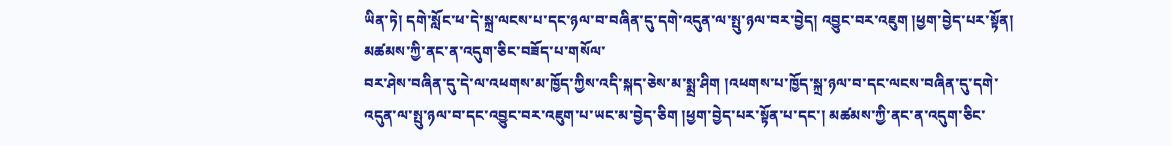ཡིན་ཏེ། དགེ་སློང་ཕ་དེ་སྐྲ་ལངས་པ་དང་ཉལ་བ་བཞིན་དུ་དགེ་འདུན་ལ་སྤུ་ཉལ་བར་བྱེད། འབྱུང་བར་འཇུག །ཕྱག་བྱེད་པར་སྟོན། མཚམས་ཀྱི་ནང་ན་འདུག་ཅིང་བཟོད་པ་གསོལ་
བར་ཤེས་བཞིན་དུ་དེ་ལ་འཕགས་མ་ཁྱོད་ཀྱིས་འདི་སྐད་ཅེས་མ་སྨྲ་ཤིག །འཕགས་པ་ཁྱོད་སྐྲ་ཉལ་བ་དང་ལངས་བཞིན་དུ་དགེ་འདུན་ལ་སྤུ་ཉལ་བ་དང་འབྱུང་བར་འཇུག་པ་ཡང་མ་བྱེད་ཅིག །ཕྱག་བྱེད་པར་སྟོན་པ་དང་། མཚམས་ཀྱི་ནང་ན་འདུག་ཅིང་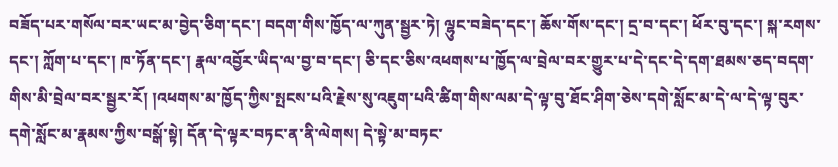བཟོད་པར་གསོལ་བར་ཡང་མ་བྱེད་ཅིག་དང་། བདག་གིས་ཁྱོད་ལ་ཀུན་སྦྱར་ཏེ། ལྷུང་བཟེད་དང་། ཆོས་གོས་དང་། དྲ་བ་དང་། ཕོར་བུ་དང་། སྐ་རགས་དང་། ཀློག་པ་དང་། ཁ་ཏོན་དང་། རྣལ་འབྱོར་ཡིད་ལ་བྱ་བ་དང་། ཅི་དང་ཅིས་འཕགས་པ་ཁྱོད་ལ་བྲེལ་བར་གྱུར་པ་དེ་དང་དེ་དག་ཐམས་ཅད་བདག་གིས་མི་བྲེལ་བར་སྦྱར་རོ། །འཕགས་མ་ཁྱོད་ཀྱིས་སྤངས་པའི་རྗེས་སུ་འཇུག་པའི་ཚིག་གིས་ལམ་དེ་ལྟ་བུ་ཐོང་ཤིག་ཅེས་དགེ་སློང་མ་དེ་ལ་དེ་ལྟ་བུར་དགེ་སློང་མ་རྣམས་ཀྱིས་བསྒོ་སྟེ། དོན་དེ་ལྟར་བཏང་ན་ནི་ལེགས། དེ་སྟེ་མ་བཏང་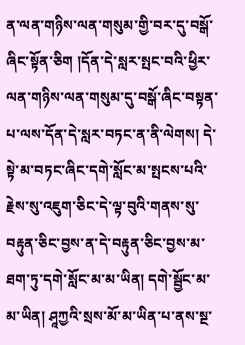ན་ལན་གཉིས་ལན་གསུམ་གྱི་བར་དུ་བསྒོ་ཞིང་སྟོན་ཅིག །དོན་དེ་སླར་སྤང་བའི་ཕྱིར་ལན་གཉིས་ལན་གསུམ་དུ་བསྒོ་ཞིང་བསྟན་པ་ལས་དོན་དེ་སླར་བཏང་ན་ནི་ལེགས། དེ་སྟེ་མ་བཏང་ཞིང་དགེ་སློང་མ་སྤངས་པའི་རྗེས་སུ་འཇུག་ཅིང་དེ་ལྟ་བུའི་གནས་སུ་བརྟུན་ཅིང་བྱས་ན་དེ་བརྟུན་ཅིང་བྱས་མ་ཐག་ཏུ་དགེ་སློང་མ་མ་ཡིན། དགེ་སྦྱོང་མ་མ་ཡིན། ཤཱཀྱའི་སྲས་མོ་མ་ཡིན་པ་ནས་སྔ་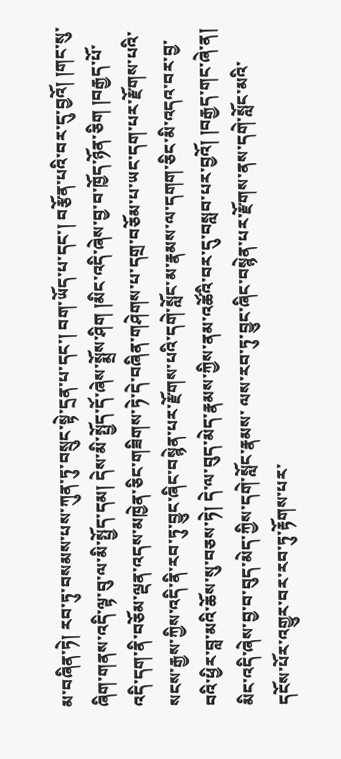མ་བཞིན་ཏེ། རབ་ཏུ་བསམས་པས་ཀུན་ཏུ་བསྲུང་སྟེ་དྲན་པ་དང་། བག་ཡོད་པ་དང་། བརྩོན་པའི་བར་དུ་བྱའོ། །གང་སུ་ཞིག་གནས་འདི་ལྟ་བུ་ལ་མི་སྤྱོད་དམ། དེས་མི་སྤྱོད་དོ་ཞེས་སྨྲོས་ཤིག །མིང་འདི་ཞེས་བྱ་བ་ཁྱོད་ཉོན་ཅིག །བརྒྱད་པོ་འདི་དག་ནི་བཅོམ་ལྡན་འདས་མཁྱེན་ཅིང་གཟིགས་ཏེ་དེ་བཞིན་གཤེགས་པ་དགྲ་བཅོམ་པ་ཡང་དག་པར་རྫོགས་པའི་སངས་རྒྱས་ཀྱིས་འདི་ནི་རབ་ཏུ་བྱུང་ཞིང་བསྙེན་པར་རྫོགས་པའི་དགེ་སློང་མ་རྣམས་ལ་དགག་ཅིང་མི་འདའ་བར་བྱ་བའི་ཕྱིར་བླ་མའི་ཆོས་སུ་བཅས་ཏེ། དེ་ལ་བུད་མེད་རྣམས་ཀྱིས་ནམ་འཚོའི་བར་དུ་བསླབ་པར་བྱའོ། །བརྒྱད་གང་ཞེ་ན། མིང་འདི་ཞེས་བྱ་བ་བུད་མེད་ཀྱིས་དགེ་སློང་རྣམས་ ལས་རབ་ཏུ་བྱུང་ཞིང་བསྙེན་པར་རྫོགས་ནས་དགེ་སློང་མའི་དངོས་པོར་འགྱུར་བར་རབ་ཏུ་རྟོགས་པར་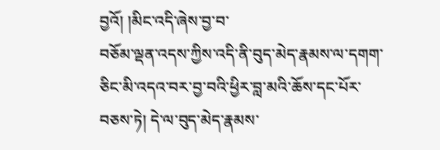བྱའོ། །མིང་འདི་ཞེས་བྱ་བ་
བཅོམ་ལྡན་འདས་ཀྱིས་འདི་ནི་བུད་མེད་རྣམས་ལ་དགག་ཅིང་མི་འདའ་བར་བྱ་བའི་ཕྱིར་བླ་མའི་ཆོས་དང་པོར་བཅས་ཏེ། དེ་ལ་བུད་མེད་རྣམས་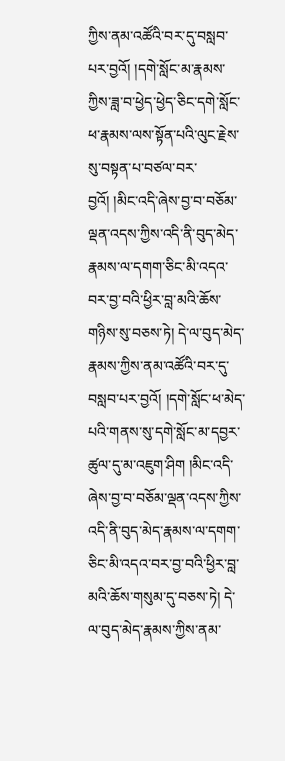ཀྱིས་ནམ་འཚོའི་བར་དུ་བསླབ་པར་བྱའོ། །དགེ་སློང་མ་རྣམས་ཀྱིས་ཟླ་བ་ཕྱེད་ཕྱེད་ཅིང་དགེ་སློང་ཕ་རྣམས་ལས་སྟོན་པའི་ལུང་རྗེས་སུ་བསྟན་པ་བཙལ་བར་བྱའོ། །མིང་འདི་ཞེས་བྱ་བ་བཅོམ་ལྡན་འདས་ཀྱིས་འདི་ནི་བུད་མེད་རྣམས་ལ་དགག་ཅིང་མི་འདའ་བར་བྱ་བའི་ཕྱིར་བླ་མའི་ཆོས་གཉིས་སུ་བཅས་ཏེ། དེ་ལ་བུད་མེད་རྣམས་ཀྱིས་ནམ་འཚོའི་བར་དུ་བསླབ་པར་བྱའོ། །དགེ་སློང་ཕ་མེད་པའི་གནས་སུ་དགེ་སློང་མ་དབྱར་ཚུལ་དུ་མ་འཇུག་ཤིག །མིང་འདི་ཞེས་བྱ་བ་བཅོམ་ལྡན་འདས་ཀྱིས་འདི་ནི་བུད་མེད་རྣམས་ལ་དགག་ཅིང་མི་འདའ་བར་བྱ་བའི་ཕྱིར་བླ་མའི་ཆོས་གསུམ་དུ་བཅས་ཏེ། དེ་ལ་བུད་མེད་རྣམས་ཀྱིས་ནམ་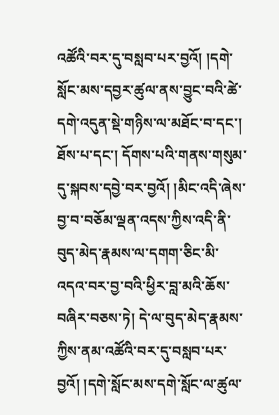འཚོའི་བར་དུ་བསླབ་པར་བྱའོ། །དགེ་སློང་མས་དབྱར་ཚུལ་ནས་བྱུང་བའི་ཚེ་དགེ་འདུན་སྡེ་གཉིས་ལ་མཐོང་བ་དང་། ཐོས་པ་དང་། དོགས་པའི་གནས་གསུམ་དུ་སྐབས་དབྱེ་བར་བྱའོ། །མིང་འདི་ཞེས་བྱ་བ་བཅོམ་ལྡན་འདས་ཀྱིས་འདི་ནི་བུད་མེད་རྣམས་ལ་དགག་ཅིང་མི་འདའ་བར་བྱ་བའི་ཕྱིར་བླ་མའི་ཆོས་བཞིར་བཅས་ཏེ། དེ་ལ་བུད་མེད་རྣམས་ཀྱིས་ནམ་འཚོའི་བར་དུ་བསླབ་པར་བྱའོ། །དགེ་སློང་མས་དགེ་སློང་ལ་ཚུལ་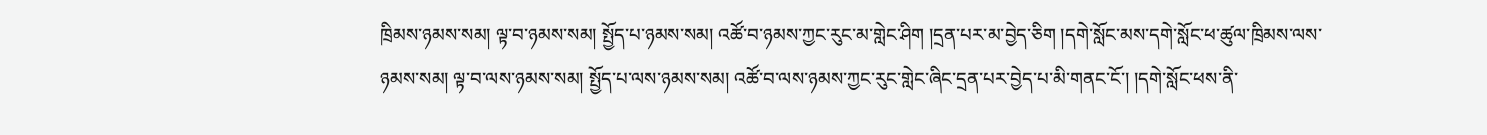ཁྲིམས་ཉམས་སམ། ལྟ་བ་ཉམས་སམ། སྤྱོད་པ་ཉམས་སམ། འཚོ་བ་ཉམས་ཀྱང་རུང་མ་གླེང་ཤིག །དྲན་པར་མ་བྱེད་ཅིག །དགེ་སློང་མས་དགེ་སློང་ཕ་ཚུལ་ཁྲིམས་ལས་ཉམས་སམ། ལྟ་བ་ལས་ཉམས་སམ། སྤྱོད་པ་ལས་ཉམས་སམ། འཚོ་བ་ལས་ཉམས་ཀྱང་རུང་གླེང་ཞིང་དྲན་པར་བྱེད་པ་མི་གནང་ངོ་། །དགེ་སློང་ཕས་ནི་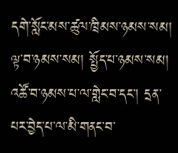དགེ་སློང་མས་ཚུལ་ཁྲིམས་ཉམས་སམ། ལྟ་བ་ཉམས་སམ། སྤྱོད་པ་ཉམས་སམ། འཚོ་བ་ཉམས་པ་ལ་གླེང་བ་དང་། དྲན་པར་བྱེད་པ་ལ་མི་གནང་བ་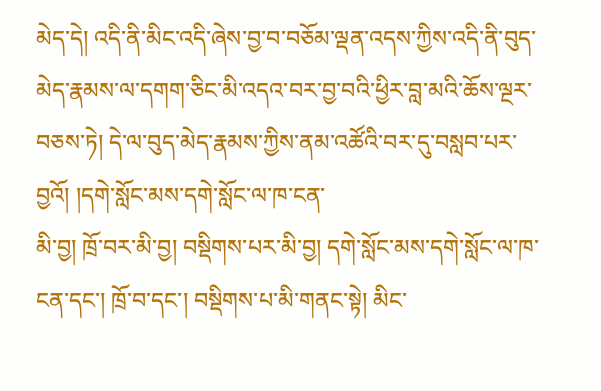མེད་དེ། འདི་ནི་མིང་འདི་ཞེས་བྱ་བ་བཅོམ་ལྡན་འདས་ཀྱིས་འདི་ནི་བུད་ མེད་རྣམས་ལ་དགག་ཅིང་མི་འདའ་བར་བྱ་བའི་ཕྱིར་བླ་མའི་ཆོས་ལྔར་བཅས་ཏེ། དེ་ལ་བུད་མེད་རྣམས་ཀྱིས་ནམ་འཚོའི་བར་དུ་བསླབ་པར་བྱའོ། །དགེ་སློང་མས་དགེ་སློང་ལ་ཁ་ངན་
མི་བྱ། ཁྲོ་བར་མི་བྱ། བསྡིགས་པར་མི་བྱ། དགེ་སློང་མས་དགེ་སློང་ལ་ཁ་ངན་དང་། ཁྲོ་བ་དང་། བསྡིགས་པ་མི་གནང་སྟེ། མིང་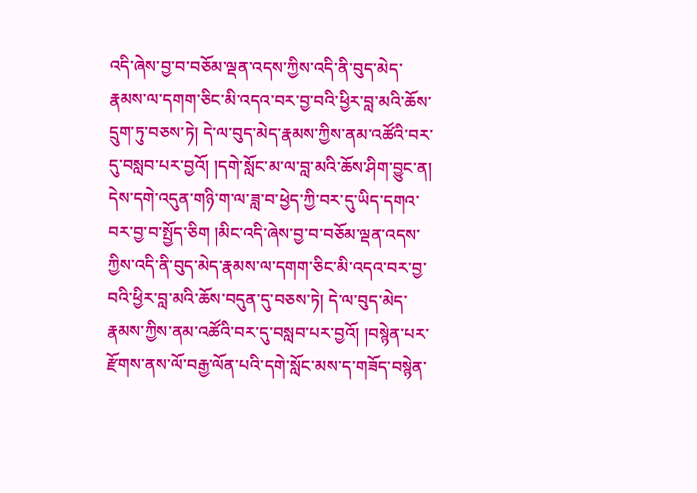འདི་ཞེས་བྱ་བ་བཅོམ་ལྡན་འདས་ཀྱིས་འདི་ནི་བུད་མེད་རྣམས་ལ་དགག་ཅིང་མི་འདའ་བར་བྱ་བའི་ཕྱིར་བླ་མའི་ཆོས་དྲུག་ཏུ་བཅས་ཏེ། དེ་ལ་བུད་མེད་རྣམས་ཀྱིས་ནམ་འཚོའི་བར་དུ་བསླབ་པར་བྱའོ། །དགེ་སློང་མ་ལ་བླ་མའི་ཆོས་ཤིག་བྱུང་ན། དེས་དགེ་འདུན་གཉི་ག་ལ་ཟླ་བ་ཕྱེད་ཀྱི་བར་དུ་ཡིད་དགའ་བར་བྱ་བ་སྤྱོད་ཅིག །མིང་འདི་ཞེས་བྱ་བ་བཅོམ་ལྡན་འདས་ཀྱིས་འདི་ནི་བུད་མེད་རྣམས་ལ་དགག་ཅིང་མི་འདའ་བར་བྱ་བའི་ཕྱིར་བླ་མའི་ཆོས་བདུན་དུ་བཅས་ཏེ། དེ་ལ་བུད་མེད་རྣམས་ཀྱིས་ནམ་འཚོའི་བར་དུ་བསླབ་པར་བྱའོ། །བསྙེན་པར་རྫོགས་ནས་ལོ་བརྒྱ་ལོན་པའི་དགེ་སློང་མས་ད་གཟོད་བསྙེན་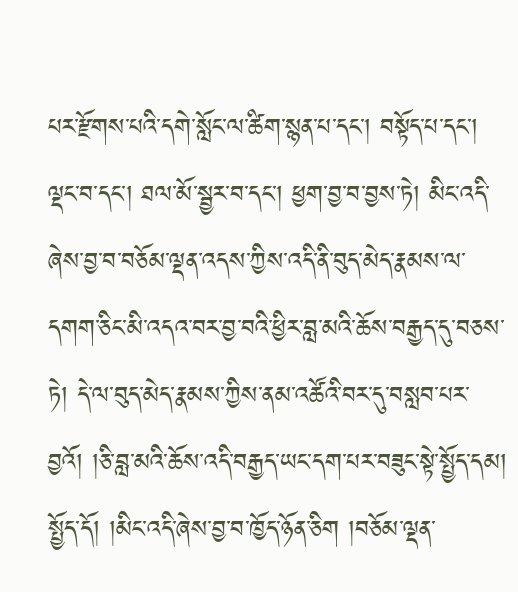པར་རྫོགས་པའི་དགེ་སློང་ལ་ཚིག་སྙན་པ་དང་། བསྟོད་པ་དང་། ལྡང་བ་དང་། ཐལ་མོ་སྦྱར་བ་དང་། ཕྱག་བྱ་བ་བྱས་ཏེ། མིང་འདི་ཞེས་བྱ་བ་བཅོམ་ལྡན་འདས་ཀྱིས་འདི་ནི་བུད་མེད་རྣམས་ལ་དགག་ཅིང་མི་འདའ་བར་བྱ་བའི་ཕྱིར་བླ་མའི་ཆོས་བརྒྱད་དུ་བཅས་ཏེ། དེ་ལ་བུད་མེད་རྣམས་ཀྱིས་ནམ་འཚོའི་བར་དུ་བསླབ་པར་བྱའོ། །ཅི་བླ་མའི་ཆོས་འདི་བརྒྱད་ཡང་དག་པར་བཟུང་སྟེ་སྤྱོད་དམ། སྤྱོད་དོ། །མིང་འདི་ཞེས་བྱ་བ་ཁྱོད་ཉོན་ཅིག །བཅོམ་ལྡན་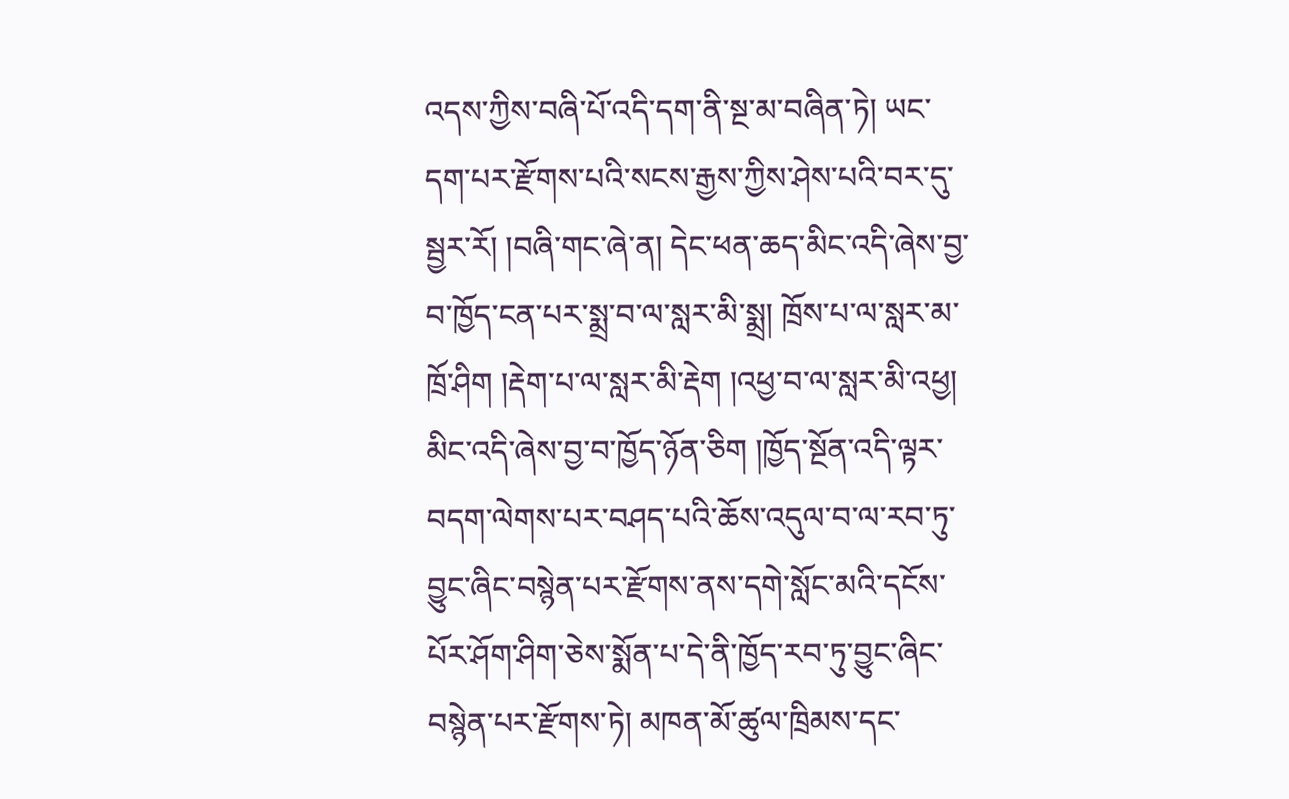འདས་ཀྱིས་བཞི་པོ་འདི་དག་ནི་སྔ་མ་བཞིན་ཏེ། ཡང་དག་པར་རྫོགས་པའི་སངས་རྒྱས་ཀྱིས་ཤེས་པའི་བར་དུ་སྦྱར་རོ། །བཞི་གང་ཞེ་ན། དེང་ཕན་ཆད་མིང་འདི་ཞེས་བྱ་བ་ཁྱོད་ངན་པར་སྨྲ་བ་ལ་སླར་མི་སྨྲ། ཁྲོས་པ་ལ་སླར་མ་ཁྲོ་ཤིག །རྡེག་པ་ལ་སླར་མི་རྡེག །འཕྱ་བ་ལ་སླར་མི་འཕྱ། མིང་འདི་ཞེས་བྱ་བ་ཁྱོད་ཉོན་ཅིག །ཁྱོད་སྔོན་འདི་ལྟར་བདག་ལེགས་པར་བཤད་པའི་ཆོས་འདུལ་བ་ལ་རབ་ཏུ་བྱུང་ཞིང་བསྙེན་པར་རྫོགས་ནས་དགེ་སློང་མའི་དངོས་པོར་ཤོག་ཤིག་ཅེས་སྨོན་པ་དེ་ནི་ཁྱོད་རབ་ཏུ་བྱུང་ཞིང་བསྙེན་པར་རྫོགས་ཏེ། མཁན་མོ་ཚུལ་ཁྲིམས་དང་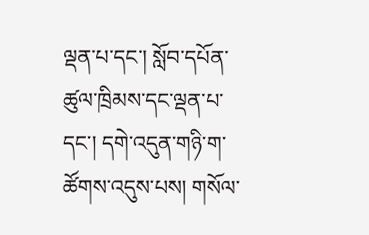ལྡན་པ་དང་། སློབ་དཔོན་ཚུལ་ཁྲིམས་དང་ལྡན་པ་དང་། དགེ་འདུན་གཉི་ག་ཚོགས་འདུས་པས། གསོལ་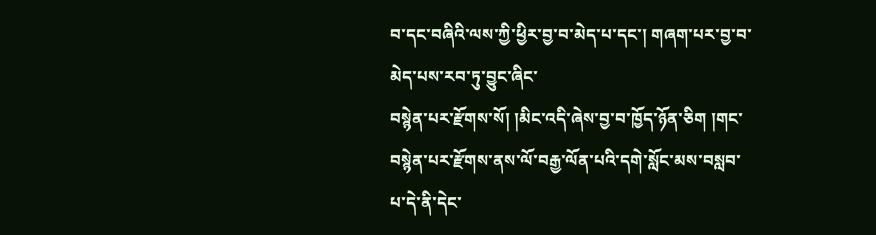བ་དང་བཞིའི་ལས་ཀྱི་ཕྱིར་བྱ་བ་མེད་པ་དང་། གཞག་པར་བྱ་བ་མེད་པས་རབ་ཏུ་བྱུང་ཞིང་
བསྙེན་པར་རྫོགས་སོ། །མིང་འདི་ཞེས་བྱ་བ་ཁྱོད་ཉོན་ཅིག །གང་བསྙེན་པར་རྫོགས་ནས་ལོ་བརྒྱ་ལོན་པའི་དགེ་སློང་མས་བསླབ་པ་དེ་ནི་དེང་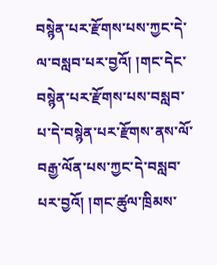བསྙེན་པར་རྫོགས་པས་ཀྱང་དེ་ལ་བསླབ་པར་བྱའོ། །གང་དེང་བསྙེན་པར་རྫོགས་པས་བསླབ་པ་དེ་བསྙེན་པར་རྫོགས་ནས་ལོ་བརྒྱ་ལོན་པས་ཀྱང་དེ་བསླབ་པར་བྱའོ། །གང་ཚུལ་ཁྲིམས་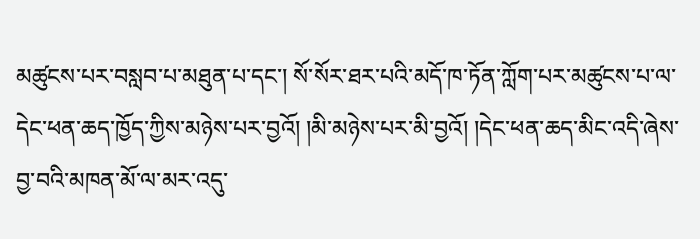མཚུངས་པར་བསླབ་པ་མཐུན་པ་དང་། སོ་སོར་ཐར་པའི་མདོ་ཁ་ཏོན་ཀློག་པར་མཚུངས་པ་ལ་དེང་ཕན་ཆད་ཁྱོད་ཀྱིས་མཉེས་པར་བྱའོ། །མི་མཉེས་པར་མི་བྱའོ། །དེང་ཕན་ཆད་མིང་འདི་ཞེས་བྱ་བའི་མཁན་མོ་ལ་མར་འདུ་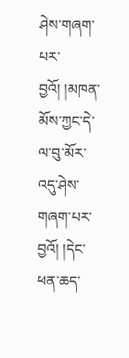ཤེས་གཞག་པར་བྱའོ། །མཁན་མོས་ཀྱང་དེ་ལ་བུ་མོར་འདུ་ཤེས་གཞག་པར་བྱའོ། །དེང་ཕན་ཆད་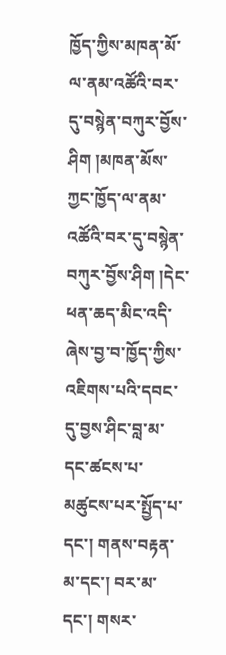ཁྱོད་ཀྱིས་མཁན་མོ་ལ་ནམ་འཚོའི་བར་དུ་བསྙེན་བཀུར་བྱོས་ཤིག །མཁན་མོས་ཀྱང་ཁྱོད་ལ་ནམ་འཚོའི་བར་དུ་བསྙེན་བཀུར་བྱོས་ཤིག །དེང་ཕན་ཆད་མིང་འདི་ཞེས་བྱ་བ་ཁྱོད་ཀྱིས་འཇིགས་པའི་དབང་དུ་བྱས་ཤིང་བླ་མ་དང་ཚངས་པ་མཚུངས་པར་སྤྱོད་པ་དང་། གནས་བརྟན་མ་དང་། བར་མ་དང་། གསར་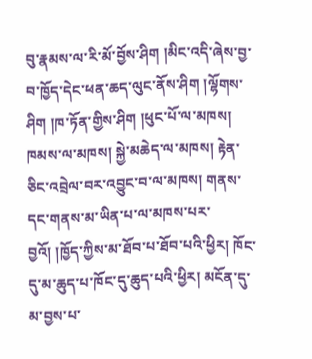བུ་རྣམས་ལ་རི་མོ་བྱོས་ཤིག །མིང་འདི་ཞེས་བྱ་བ་ཁྱོད་དེང་ཕན་ཆད་ལུང་ནོས་ཤིག །ལྷོགས་ཤིག །ཁ་ཏོན་གྱིས་ཤིག །ཕུང་པོ་ལ་མཁས། ཁམས་ལ་མཁས། སྐྱེ་མཆེད་ལ་མཁས། རྟེན་ཅིང་འབྲེལ་བར་འབྱུང་བ་ལ་མཁས། གནས་དང་གནས་མ་ཡིན་པ་ལ་མཁས་པར་བྱའོ། །ཁྱོད་ཀྱིས་མ་ཐོབ་པ་ཐོབ་པའི་ཕྱིར། ཁོང་དུ་མ་ཆུད་པ་ཁོང་དུ་ཆུད་པའི་ཕྱིར། མངོན་དུ་མ་བྱས་པ་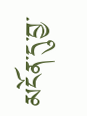མངོན་དུ་བྱ་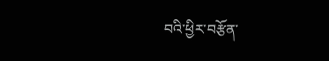བའི་ཕྱིར་བརྩོན་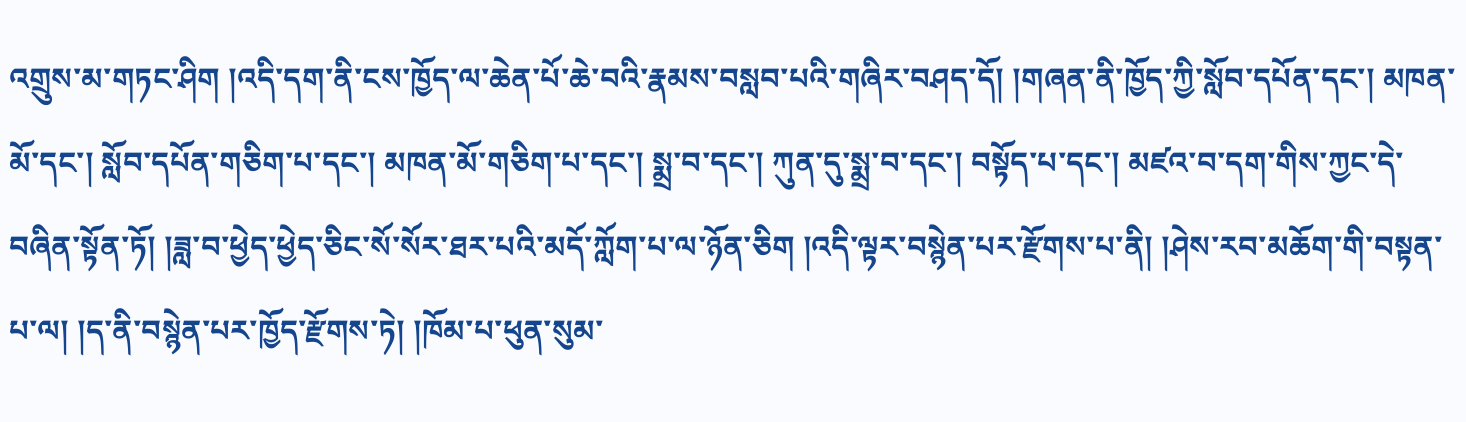འགྲུས་མ་གཏང་ཤིག །འདི་དག་ནི་ངས་ཁྱོད་ལ་ཆེན་པོ་ཆེ་བའི་རྣམས་བསླབ་པའི་གཞིར་བཤད་དོ། །གཞན་ནི་ཁྱོད་ཀྱི་སློབ་དཔོན་དང་། མཁན་མོ་དང་། སློབ་དཔོན་གཅིག་པ་དང་། མཁན་མོ་གཅིག་པ་དང་། སྨྲ་བ་དང་། ཀུན་དུ་སྨྲ་བ་དང་། བསྟོད་པ་དང་། མཛའ་བ་དག་གིས་ཀྱང་དེ་བཞིན་སྟོན་ཏོ། །ཟླ་བ་ཕྱེད་ཕྱེད་ཅིང་སོ་སོར་ཐར་པའི་མདོ་ཀློག་པ་ལ་ཉོན་ཅིག །འདི་ལྟར་བསྙེན་པར་རྫོགས་པ་ནི། །ཤེས་རབ་མཆོག་གི་བསྟན་པ་ལ། །ད་ནི་བསྙེན་པར་ཁྱོད་རྫོགས་ཏེ། །ཁོམ་པ་ཕུན་སུམ་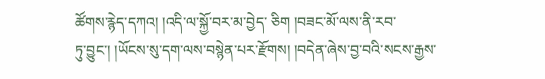ཚོགས་རྙེད་དཀའ། །འདི་ལ་སྐྱོ་བར་མ་བྱེད་ ཅིག །བཟང་མོ་ལས་ནི་རབ་
ཏུ་བྱུང་། །ཡོངས་སུ་དག་ལས་བསྙེན་པར་རྫོགས། །བདེན་ཞེས་བྱ་བའི་སངས་རྒྱས་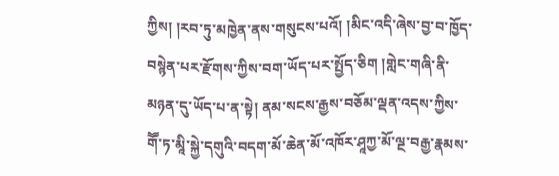ཀྱིས། །རབ་ཏུ་མཁྱེན་ནས་གསུངས་པའོ། །མིང་འདི་ཞེས་བྱ་བ་ཁྱོད་བསྙེན་པར་རྫོགས་ཀྱིས་བག་ཡོད་པར་སྤྱོད་ཅིག །གླེང་གཞི་ནི་མཉན་དུ་ཡོད་པ་ན་སྟེ། ནམ་སངས་རྒྱས་བཅོམ་ལྡན་འདས་ཀྱིས་གཽ་ཏ་མཱི་སྐྱེ་དགུའི་བདག་མོ་ཆེན་མོ་འཁོར་ཤཱཀྱ་མོ་ལྔ་བརྒྱ་རྣམས་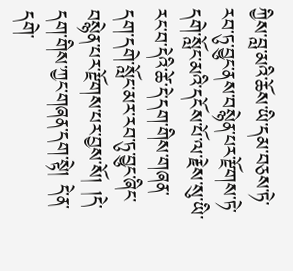ཀྱིས་བླ་མའི་ཆོས་ཡི་དམ་བཅས་ཏེ་རབ་ཏུ་བྱུང་ནས་བསྙེན་པར་རྫོགས་ཏེ་དགེ་སློང་མའི་དངོས་པོ་ལ་རྗེས་སུ་ཡི་རང་བ་དེའི་ཚེ་དེ་དག་གིས་གཞན་དག་དགེ་སློང་མར་རབ་ཏུ་བྱུང་ཞིང་བསྙེན་པར་རྫོགས་པར་བྱས་སོ། །དེ་དག་གིས་ཀྱང་གཞན་དག་སྟེ། དེ་ན་དགེ་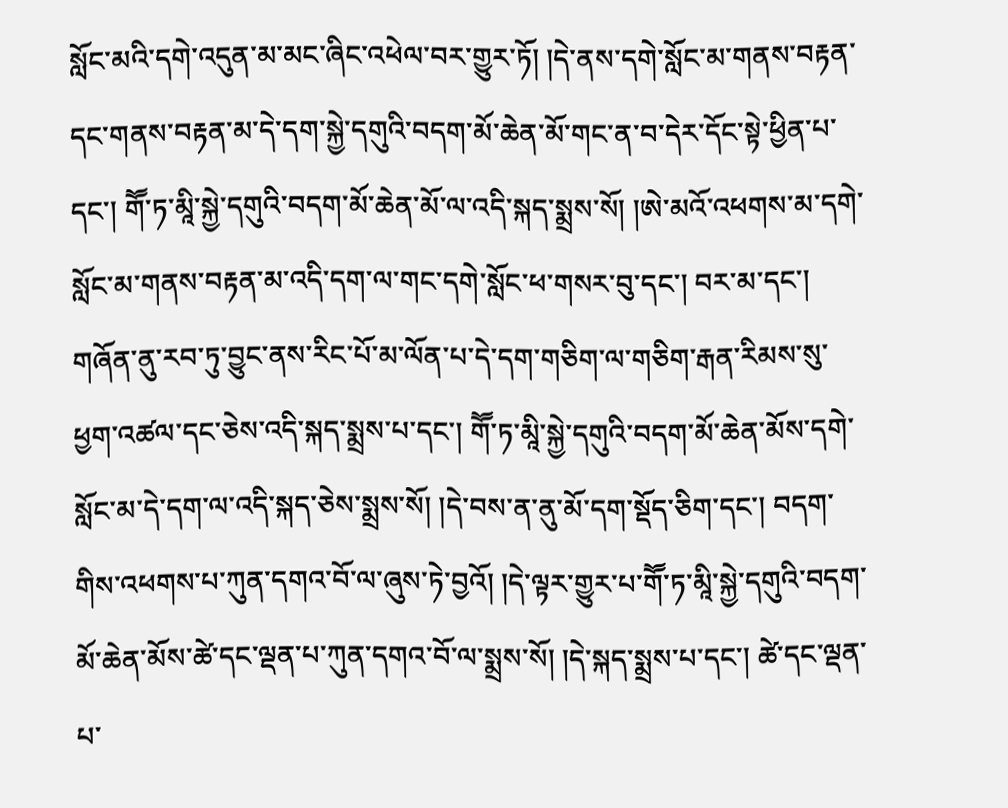སློང་མའི་དགེ་འདུན་མ་མང་ཞིང་འཕེལ་བར་གྱུར་ཏོ། །དེ་ནས་དགེ་སློང་མ་གནས་བརྟན་དང་གནས་བརྟན་མ་དེ་དག་སྐྱེ་དགུའི་བདག་མོ་ཆེན་མོ་གང་ན་བ་དེར་དོང་སྟེ་ཕྱིན་པ་དང་། གཽ་ཏ་མཱི་སྐྱེ་དགུའི་བདག་མོ་ཆེན་མོ་ལ་འདི་སྐད་སྨྲས་སོ། །ཨེ་མའོ་འཕགས་མ་དགེ་སློང་མ་གནས་བརྟན་མ་འདི་དག་ལ་གང་དགེ་སློང་ཕ་གསར་བུ་དང་། བར་མ་དང་། གཞོན་ནུ་རབ་ཏུ་བྱུང་ནས་རིང་པོ་མ་ལོན་པ་དེ་དག་གཅིག་ལ་གཅིག་རྒན་རིམས་སུ་ཕྱག་འཚལ་དང་ཅེས་འདི་སྐད་སྨྲས་པ་དང་། གཽ་ཏ་མཱི་སྐྱེ་དགུའི་བདག་མོ་ཆེན་མོས་དགེ་སློང་མ་དེ་དག་ལ་འདི་སྐད་ཅེས་སྨྲས་སོ། །དེ་བས་ན་ནུ་མོ་དག་སྡོད་ཅིག་དང་། བདག་གིས་འཕགས་པ་ཀུན་དགའ་བོ་ལ་ཞུས་ཏེ་བྱའོ། །དེ་ལྟར་གྱུར་པ་གཽ་ཏ་མཱི་སྐྱེ་དགུའི་བདག་མོ་ཆེན་མོས་ཚེ་དང་ལྡན་པ་ཀུན་དགའ་བོ་ལ་སྨྲས་སོ། །དེ་སྐད་སྨྲས་པ་དང་། ཚེ་དང་ལྡན་པ་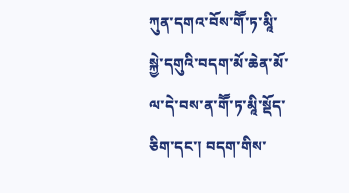ཀུན་དགའ་བོས་གཽ་ཏ་མཱི་སྐྱེ་དགུའི་བདག་མོ་ཆེན་མོ་ལ་དེ་བས་ན་གཽ་ཏ་མཱི་སྡོད་ཅིག་དང་། བདག་གིས་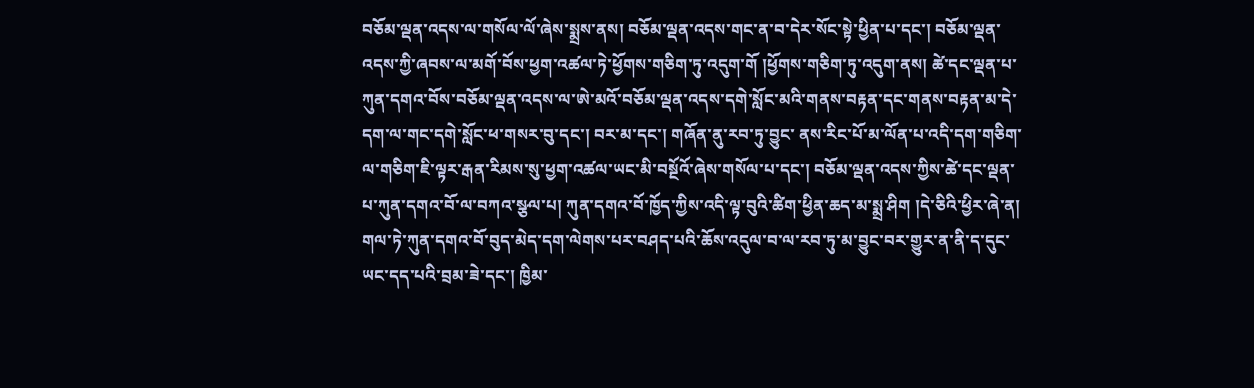བཅོམ་ལྡན་འདས་ལ་གསོལ་ལོ་ཞེས་སྨྲས་ནས། བཅོམ་ལྡན་འདས་གང་ན་བ་དེར་སོང་སྟེ་ཕྱིན་པ་དང་། བཅོམ་ལྡན་འདས་ཀྱི་ཞབས་ལ་མགོ་བོས་ཕྱག་འཚལ་ཏེ་ཕྱོགས་གཅིག་ཏུ་འདུག་གོ །ཕྱོགས་གཅིག་ཏུ་འདུག་ནས། ཚེ་དང་ལྡན་པ་ཀུན་དགའ་བོས་བཅོམ་ལྡན་འདས་ལ་ཨེ་མའོ་བཅོམ་ལྡན་འདས་དགེ་སློང་མའི་གནས་བརྟན་དང་གནས་བརྟན་མ་དེ་དག་ལ་གང་དགེ་སློང་ཕ་གསར་བུ་དང་། བར་མ་དང་། གཞོན་ནུ་རབ་ཏུ་བྱུང་ ནས་རིང་པོ་མ་ལོན་པ་འདི་དག་གཅིག་
ལ་གཅིག་ཇི་ལྟར་རྒན་རིམས་སུ་ཕྱག་འཚལ་ཡང་མི་བསྔོའོ་ཞེས་གསོལ་པ་དང་། བཅོམ་ལྡན་འདས་ཀྱིས་ཚེ་དང་ལྡན་པ་ཀུན་དགའ་བོ་ལ་བཀའ་སྩལ་པ། ཀུན་དགའ་བོ་ཁྱོད་ཀྱིས་འདི་ལྟ་བུའི་ཚིག་ཕྱིན་ཆད་མ་སྨྲ་ཤིག །དེ་ཅིའི་ཕྱིར་ཞེ་ན། གལ་ཏེ་ཀུན་དགའ་བོ་བུད་མེད་དག་ལེགས་པར་བཤད་པའི་ཆོས་འདུལ་བ་ལ་རབ་ཏུ་མ་བྱུང་བར་གྱུར་ན་ནི་ད་དུང་ཡང་དད་པའི་བྲམ་ཟེ་དང་། ཁྱིམ་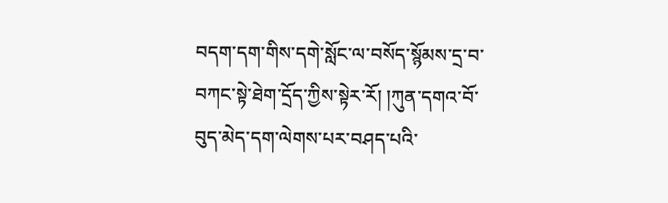བདག་དག་གིས་དགེ་སློང་ལ་བསོད་སྙོམས་དྲ་བ་བཀང་སྟེ་ཐེག་དྲོད་ཀྱིས་སྟེར་རོ། །ཀུན་དགའ་བོ་བུད་མེད་དག་ལེགས་པར་བཤད་པའི་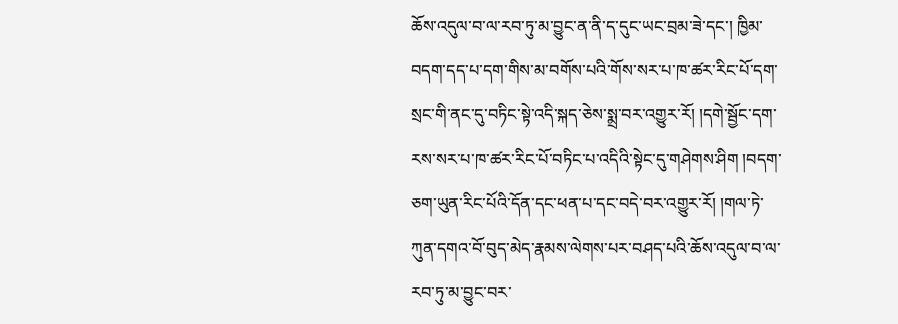ཆོས་འདུལ་བ་ལ་རབ་ཏུ་མ་བྱུང་ན་ནི་ད་དུང་ཡང་བྲམ་ཟེ་དང་། ཁྱིམ་བདག་དད་པ་དག་གིས་མ་བགོས་པའི་གོས་སར་པ་ཁ་ཚར་རིང་པོ་དག་སྲང་གི་ནང་དུ་བཏིང་སྟེ་འདི་སྐད་ཅེས་སྨྲ་བར་འགྱུར་རོ། །དགེ་སྦྱོང་དག་རས་སར་པ་ཁ་ཚར་རིང་པོ་བཏིང་པ་འདིའི་སྟེང་དུ་གཤེགས་ཤིག །བདག་ཅག་ཡུན་རིང་པོའི་དོན་དང་ཕན་པ་དང་བདེ་བར་འགྱུར་རོ། །གལ་ཏེ་ཀུན་དགའ་བོ་བུད་མེད་རྣམས་ལེགས་པར་བཤད་པའི་ཆོས་འདུལ་བ་ལ་རབ་ཏུ་མ་བྱུང་བར་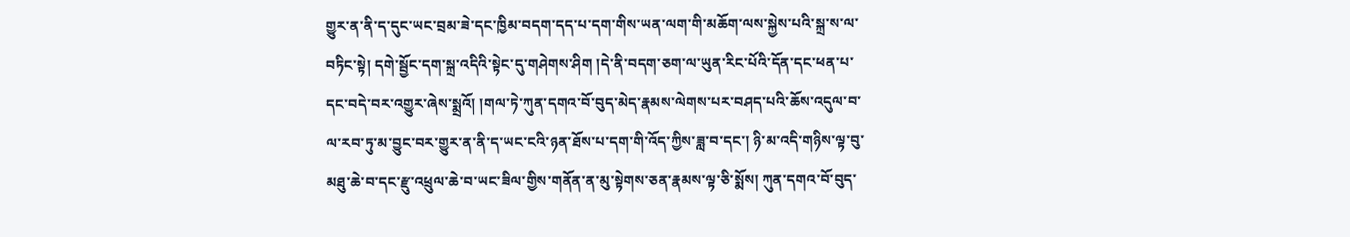གྱུར་ན་ནི་ད་དུང་ཡང་བྲམ་ཟེ་དང་ཁྱིམ་བདག་དད་པ་དག་གིས་ཡན་ལག་གི་མཆོག་ལས་སྐྱེས་པའི་སྐྲ་ས་ལ་བཏིང་སྟེ། དགེ་སྦྱོང་དག་སྐྲ་འདིའི་སྟེང་དུ་གཤེགས་ཤིག །དེ་ནི་བདག་ཅག་ལ་ཡུན་རིང་པོའི་དོན་དང་ཕན་པ་དང་བདེ་བར་འགྱུར་ཞེས་སྨྲའོ། །གལ་ཏེ་ཀུན་དགའ་བོ་བུད་མེད་རྣམས་ལེགས་པར་བཤད་པའི་ཆོས་འདུལ་བ་ལ་རབ་ཏུ་མ་བྱུང་བར་གྱུར་ན་ནི་ད་ཡང་ངའི་ཉན་ཐོས་པ་དག་གི་འོད་ཀྱིས་ཟླ་བ་དང་། ཉི་མ་འདི་གཉིས་ལྟ་བུ་མཐུ་ཆེ་བ་དང་རྫུ་འཕྲུལ་ཆེ་བ་ཡང་ཟིལ་གྱིས་གནོན་ན་མུ་སྟེགས་ཅན་རྣམས་ལྟ་ཅི་སྨོས། ཀུན་དགའ་བོ་བུད་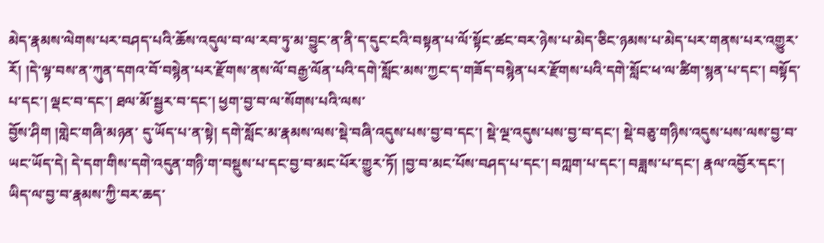མེད་རྣམས་ལེགས་པར་བཤད་པའི་ཆོས་འདུལ་བ་ལ་རབ་ཏུ་མ་བྱུང་ན་ནི་ད་དུང་ངའི་བསྟན་པ་ལོ་སྟོང་ཚང་བར་ཉེས་པ་མེད་ཅིང་ཉམས་པ་མེད་པར་གནས་པར་འགྱུར་རོ། །དེ་ལྟ་བས་ན་ཀུན་དགའ་བོ་བསྙེན་པར་རྫོགས་ནས་ལོ་བརྒྱ་ལོན་པའི་དགེ་སློང་མས་ཀྱང་ད་གཟོད་བསྙེན་པར་རྫོགས་པའི་དགེ་སློང་ཕ་ལ་ཚིག་སྙན་པ་དང་། བསྟོད་པ་དང་། ལྡང་བ་དང་། ཐལ་མོ་སྦྱར་བ་དང་། ཕྱག་བྱ་བ་ལ་སོགས་པའི་ལས་
བྱོས་ཤིག །གླེང་གཞི་མཉན་ དུ་ཡོད་པ་ན་སྟེ། དགེ་སློང་མ་རྣམས་ལས་སྡེ་བཞི་འདུས་པས་བྱ་བ་དང་། སྡེ་ལྔ་འདུས་པས་བྱ་བ་དང་། སྡེ་བཅུ་གཉིས་འདུས་པས་ལས་བྱ་བ་ཡང་ཡོད་དེ། དེ་དག་གིས་དགེ་འདུན་གཉི་ག་བསྡུས་པ་དང་བྱ་བ་མང་པོར་གྱུར་ཏོ། །བྱ་བ་མང་པོས་བཤད་པ་དང་། བཀླག་པ་དང་། བཟླས་པ་དང་། རྣལ་འབྱོར་དང་། ཡིད་ལ་བྱ་བ་རྣམས་ཀྱི་བར་ཆད་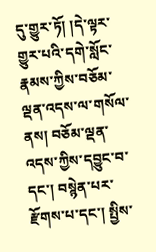དུ་གྱུར་ཏོ། །དེ་ལྟར་གྱུར་པའི་དགེ་སློང་རྣམས་ཀྱིས་བཅོམ་ལྡན་འདས་ལ་གསོལ་ནས། བཅོམ་ལྡན་འདས་ཀྱིས་དབྱུང་བ་དང་། བསྙེན་པར་རྫོགས་པ་དང་། སྤྱིས་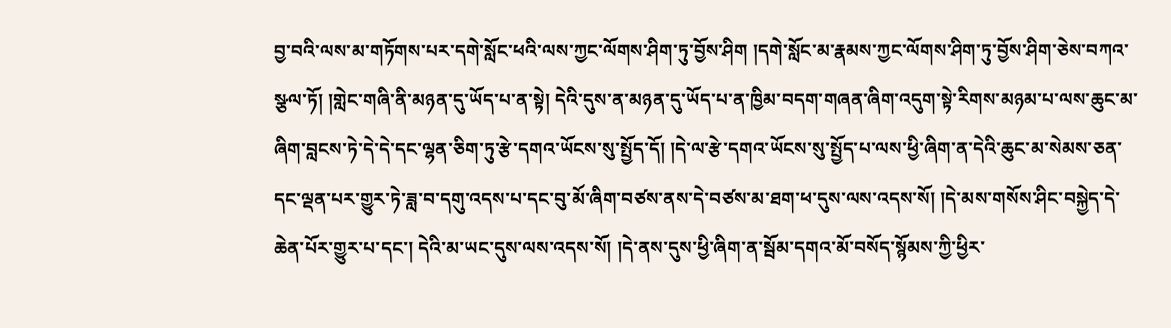བྱ་བའི་ལས་མ་གཏོགས་པར་དགེ་སློང་ཕའི་ལས་ཀྱང་ལོགས་ཤིག་ཏུ་བྱོས་ཤིག །དགེ་སློང་མ་རྣམས་ཀྱང་ལོགས་ཤིག་ཏུ་བྱོས་ཤིག་ཅེས་བཀའ་སྩལ་ཏོ། །གླེང་གཞི་ནི་མཉན་དུ་ཡོད་པ་ན་སྟེ། དེའི་དུས་ན་མཉན་དུ་ཡོད་པ་ན་ཁྱིམ་བདག་གཞན་ཞིག་འདུག་སྟེ་རིགས་མཉམ་པ་ལས་ཆུང་མ་ཞིག་བླངས་ཏེ་དེ་དེ་དང་ལྷན་ཅིག་ཏུ་རྩེ་དགའ་ཡོངས་སུ་སྤྱོད་དོ། །དེ་ལ་རྩེ་དགའ་ཡོངས་སུ་སྤྱོད་པ་ལས་ཕྱི་ཞིག་ན་དེའི་ཆུང་མ་སེམས་ཅན་དང་ལྡན་པར་གྱུར་ཏེ་ཟླ་བ་དགུ་འདས་པ་དང་བུ་མོ་ཞིག་བཙས་ནས་དེ་བཙས་མ་ཐག་ཕ་དུས་ལས་འདས་སོ། །དེ་མས་གསོས་ཤིང་བསྐྱེད་དེ་ཆེན་པོར་གྱུར་པ་དང་། དེའི་མ་ཡང་དུས་ལས་འདས་སོ། །དེ་ནས་དུས་ཕྱི་ཞིག་ན་སྦོམ་དགའ་མོ་བསོད་སྙོམས་ཀྱི་ཕྱིར་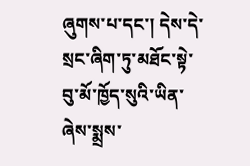ཞུགས་པ་དང་། དེས་དེ་སྲང་ཞིག་ཏུ་མཐོང་སྟེ་བུ་མོ་ཁྱོད་སུའི་ཡིན་ཞེས་སྨྲས་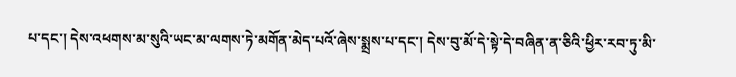པ་དང་། དེས་འཕགས་མ་སུའི་ཡང་མ་ལགས་ཏེ་མགོན་མེད་པའོ་ཞེས་སྨྲས་པ་དང་། དེས་བུ་མོ་དེ་སྟེ་དེ་བཞིན་ན་ཅིའི་ཕྱིར་རབ་ཏུ་མི་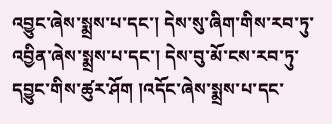འབྱུང་ཞེས་སྨྲས་པ་དང་། དེས་སུ་ཞིག་གིས་རབ་ཏུ་འབྱིན་ཞེས་སྨྲས་པ་དང་། དེས་བུ་མོ་ངས་རབ་ཏུ་དབྱུང་གིས་ཚུར་ཤོག །འདོང་ཞེས་སྨྲས་པ་དང་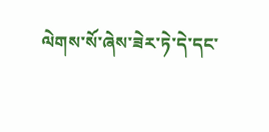ལེགས་སོ་ཞེས་ཟེར་ཏེ་དེ་དང་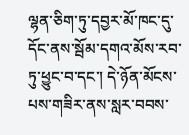ལྷན་ཅིག་ཏུ་དབྱར་མོ་ཁང་དུ་དོང་ནས་སྦོམ་དགའ་མོས་རབ་ཏུ་ཕྱུང་བ་དང་། དེ་ཉོན་མོངས་པས་གཟིར་ནས་སླར་བབས་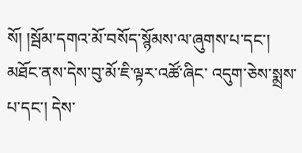སོ། །སྦོམ་དགའ་མོ་བསོད་སྙོམས་ལ་ཞུགས་པ་དང་། མཐོང་ནས་དེས་བུ་མོ་ཇི་ལྟར་འཚོ་ཞིང་ འདུག་ཅེས་སྨྲས་པ་དང་། དེས་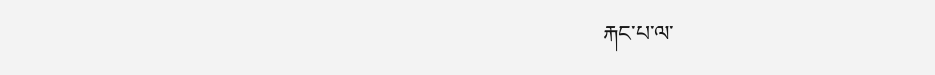རྐང་པ་ལ་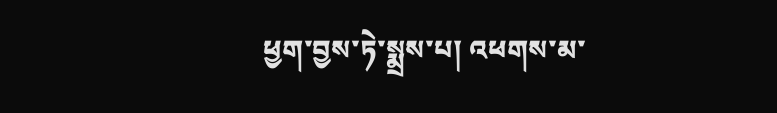ཕྱག་བྱས་ཏེ་སྨྲས་པ། འཕགས་མ་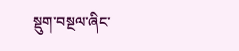སྡུག་བསྔལ་ཞིང་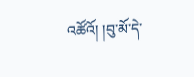འཚོའོ། །བུ་མོ་དེ་